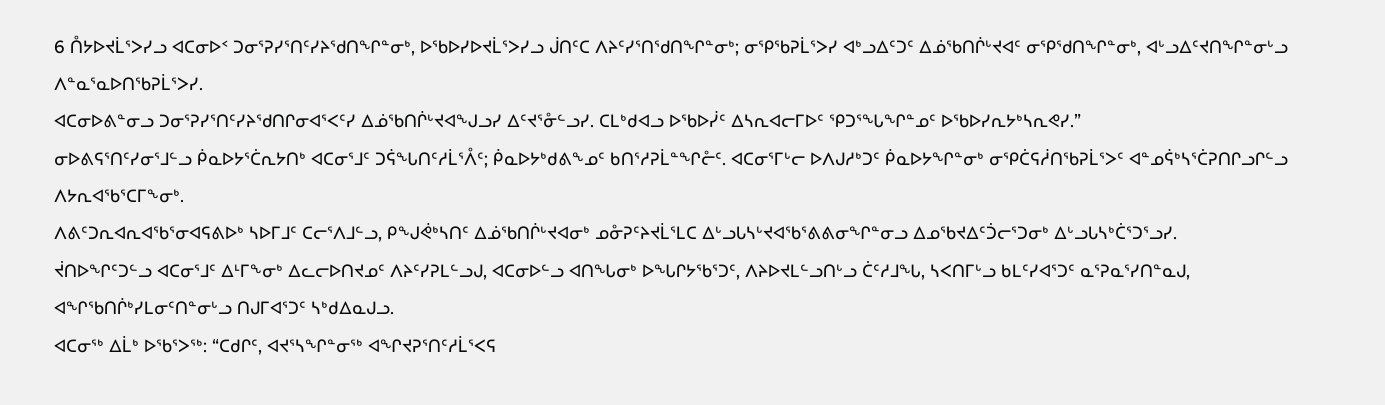6 ᑍᔭᐅᔪᒫᕐᐳᓯᓗ ᐊᑕᓂᐅᑉ ᑐᓂᕐᕈᓯᕐᑎᑦᓯᔨᖁᑎᖏᓐᓂᒃ, ᐅᖃᐅᓯᐅᔪᒫᕐᐳᓯᓗ ᒎᑎᑦᑕ ᐱᔨᑦᓯᕐᑎᖁᑎᖏᓐᓂᒃ; ᓂᕿᖃᕈᒫᕐᐳᓯ ᐊᒃᓗᐃᑦᑐᑦ ᐃᓅᖃᑎᒌᒡᔪᐊᑦ ᓂᕿᖁᑎᖏᓐᓂᒃ, ᐊᒡᓗᐃᑦᔪᑎᖏᓐᓂᒡᓗ ᐱᓐᓇᕐᓇᐅᑎᖃᕈᒫᕐᐳᓯ.
ᐊᑕᓂᐅᕕᓐᓂᓗ ᑐᓂᕐᕈᓯᕐᑎᑦᓯᔨᖁᑎᒋᓂᐊᕐᐸᑦᓯ ᐃᓅᖃᑎᒌᒡᔪᐊᖑᓗᓯ ᐃᑦᔪᕐᓁᓪᓗᓯ. ᑕᒪᒃᑯᐊᓗ ᐅᖃᐅᓰᑦ ᐃᓴᕆᐊᓕᒥᐅᑦ ᕿᑐᕐᖓᖏᓐᓄᑦ ᐅᖃᐅᓯᕆᔭᒃᓴᕆᕙᓯ.”
ᓂᐅᕕᕋᕐᑎᑦᓯᓂᕐᒧᓪᓗ ᑮᓇᐅᔭᕐᑖᕆᔭᑎᒃ ᐊᑕᓂᕐᒧᑦ ᑐᕌᖓᑎᑦᓱᒫᕐᐰᑦ; ᑮᓇᐅᔭᒃᑯᕕᖕᓄᑦ ᑲᑎᕐᓱᕈᒫᓐᖏᓔᑦ. ᐊᑕᓂᕐᒥᒡᓕ ᐅᐱᒍᓱᒃᑐᑦ ᑮᓇᐅᔭᖏᓐᓂᒃ ᓂᕿᑖᕋᓲᑎᖃᕈᒫᕐᐳᑦ ᐊᓐᓄᕌᒃᓴᕐᑖᕈᑎᒋᓗᒋᓪᓗ ᐱᔭᕆᐊᖃᕐᑕᒥᖕᓂᒃ.
ᐱᕕᑦᑐᕆᐊᕆᐊᖃᕐᓂᐊᕋᕕᐅᒃ ᓴᐅᒥᒧᑦ ᑕᓕᕐᐱᒧᓪᓗ, ᑭᖑᕚᒃᓴᑎᑦ ᐃᓅᖃᑎᒌᒡᔪᐊᓂᒃ ᓄᓁᕈᑦᔨᔪᒫᕐᒪᑕ ᐃᒡᓗᒐᓴᒡᔪᐊᖃᕐᕕᕕᓂᖏᓐᓂᓗ ᐃᓄᖃᔪᐃᑦᑑᓕᕐᑐᓂᒃ ᐃᒡᓗᒐᓴᒃᑖᕐᑐᕐᓗᓯ.
ᔫᑎᐅᖏᑦᑐᓪᓗ ᐊᑕᓂᕐᒧᑦ ᐃᒻᒥᖕᓂᒃ ᐃᓚᓕᐅᑎᔪᓄᑦ ᐱᔨᑦᓯᕈᒪᓪᓗᒍ, ᐊᑕᓂᐅᓪᓗ ᐊᑎᖓᓂᒃ ᐅᖓᒋᔭᖃᕐᑐᑦ, ᐱᔨᐅᔪᒪᓪᓗᑎᒡᓗ ᑖᑦᓱᒧᖓ, ᓴᐸᑎᒥᒡᓗ ᑲᒪᑦᓯᐊᕐᑐᑦ ᓇᕐᕈᓇᕐᓯᑎᓐᓇᒍ, ᐊᖏᖃᑎᒌᒃᓯᒪᓂᑦᑎᓐᓂᒡᓗ ᑎᒍᒥᐊᕐᑐᑦ ᓴᒃᑯᐃᓇᒍᓗ.
ᐊᑕᓂᖅ ᐃᒫᒃ ᐅᖃᕐᐳᖅ: “ᑕᑯᒋᑦ, ᐊᔪᕐᓴᖏᓐᓂᖅ ᐊᖏᔪᕈᕐᑎᑦᓱᒫᕐᐸᕋ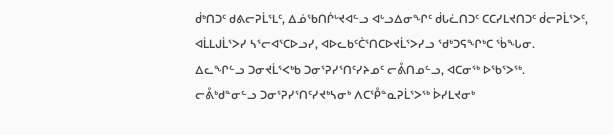ᑰᒃᑎᑐᑦ ᑯᕕᓕᕈᒫᕐᒪᑦ, ᐃᓅᖃᑎᒌᒡᔪᐊᓪᓗ ᐊᒡᓗᐃᓂᖏᑦ ᑰᒐᓛᑎᑐᑦ ᑕᑕᓯᒪᔪᑎᑐᑦ ᑰᓕᕈᒫᕐᐳᑦ, ᐊᒫᒪᒍᒫᕐᐳᓯ ᓴᕐᓕᐊᕐᑕᐅᓗᓯ, ᐊᐅᓚᑲᑦᑖᕐᑎᑕᐅᔪᒫᕐᐳᓯᓗ ᖁᒃᑐᕋᖏᒃᑕ ᖄᖓᓂ.
ᐃᓚᖏᓪᓗ ᑐᓂᔪᒫᕐᐸᒃᑲ ᑐᓂᕐᕈᓯᕐᑎᑦᓯᔨᓄᑦ ᓕᕔᑎᓄᓪᓗ, ᐊᑕᓂᖅ ᐅᖃᕐᐳᖅ.
ᓕᕔᒃᑯᓐᓂᓪᓗ ᑐᓂᕐᕈᓯᕐᑎᑦᓯᔪᒃᓴᓂᒃ ᐱᑕᕾᓐᓇᕈᒫᕐᐳᖅ ᐆᓯᒪᔪᓂᒃ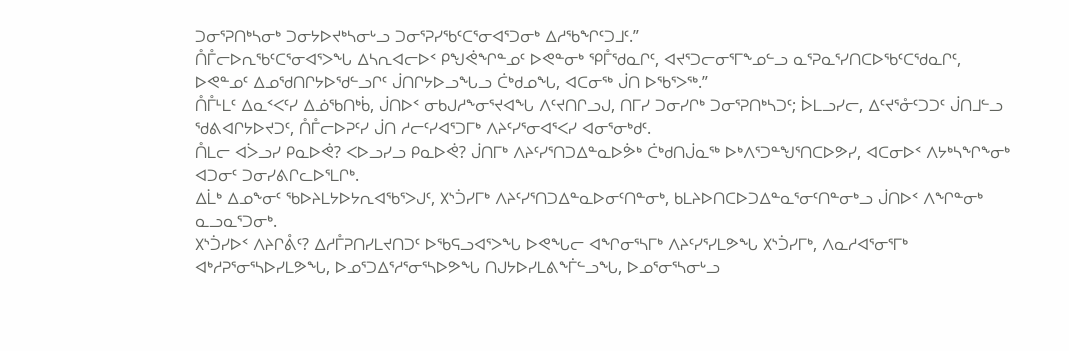ᑐᓂᕐᕈᑎᒃᓴᓂᒃ ᑐᓂᔭᐅᔪᒃᓴᓂᒡᓗ ᑐᓂᕐᕈᓯᖃᑦᑕᕐᓂᐊᕐᑐᓂᒃ ᐃᓱᖃᖏᑦᑐᒧᑦ.”
ᑍᒤᓕᐅᕆᖃᑦᑕᕐᓂᐊᕐᐳᖓ ᐃᓴᕆᐊᓕᐅᑉ ᑭᖑᕚᖏᓐᓄᑦ ᐅᕙᓐᓂᒃ ᕿᒤᖁᓇᒋᑦ, ᐊᔪᕐᑐᓕᓂᕐᒥᖕᓄᓪᓗ ᓇᕐᕈᓇᕐᓯᑎᑕᐅᖃᑦᑕᖁᓇᒋᑦ, ᐅᕙᓐᓄᑦ ᐃᓄᖁᑎᒋᔭᐅᖁᓪᓗᒋᑦ ᒎᑎᒋᔭᐅᓗᖓᓗ ᑖᒃᑯᓄᖓ, ᐊᑕᓂᖅ ᒎᑎ ᐅᖃᕐᐳᖅ.”
ᑍᒤᒻᒪᑦ ᐃᓇᑉᐸᑦᓯ ᐃᓅᖃᑎᒃᑳ, ᒎᑎᐅᑉ ᓂᑲᒍᓱᖕᓂᕐᔪᐊᖓ ᐱᑦᔪᑎᒋᓗᒍ, ᑎᒥᓯ ᑐᓂᓯᒋᒃ ᑐᓂᕐᕈᑎᒃᓴᑐᑦ; ᐆᒪᓗᓯᓕ, ᐃᑦᔪᕐᓁᑦᑐᑐᑦ ᒎᑎᒧᓪᓗ ᖁᕕᐊᒋᔭᐅᔪᑐᑦ, ᑍᒤᓕᐅᕈᑦᓯ ᒎᑎ ᓱᓕᑦᓯᐊᕐᑐᒥᒃ ᐱᔨᑦᓯᕐᓂᐊᕐᐸᓯ ᐊᓂᕐᓂᒃᑯᑦ.
ᑍᒪᓕ ᐊᐴᓗᓯ ᑭᓇᐅᕚ? ᐸᐅᓗᓯᓗ ᑭᓇᐅᕚ? ᒎᑎᒥᒃ ᐱᔨᑦᓯᕐᑎᑐᐃᓐᓇᐅᕘᒃ ᑖᒃᑯᑎᒎᓇᖅ ᐅᒃᐱᕐᑐᓐᖑᕐᑎᑕᐅᕗᓯ, ᐊᑕᓂᐅᑉ ᐱᔭᒃᓴᖏᖕᓂᒃ ᐊᑐᓂᑦ ᑐᓂᓯᕕᒋᓚᐅᕐᒪᒋᒃ.
ᐃᒫᒃ ᐃᓄᖕᓂᑦ ᖃᐅᔨᒪᔭᐅᔭᕆᐊᖃᕐᐳᒍᑦ, ᙭ᔅᑑᓯᒥᒃ ᐱᔨᑦᓯᕐᑎᑐᐃᓐᓇᐅᓂᑦᑎᓐᓂᒃ, ᑲᒪᔨᐅᑎᑕᐅᑐᐃᓐᓇᕐᓂᑦᑎᓐᓂᒃᓗ ᒎᑎᐅᑉ ᐱᖏᓐᓂᒃ ᓇᓗᓇᕐᑐᓂᒃ.
᙭ᔅᑑᓯᐅᑉ ᐱᔨᒋᕔᑦ? ᐃᓱᒤᕈᑎᓯᒪᔪᑎᑐᑦ ᐅᖃᕋᓗᐊᕐᐳᖓ ᐅᕙᖓᓕ ᐊᖏᓂᕐᓴᒥᒃ ᐱᔨᑦᓯᕐᓯᒪᕗᖓ ᙭ᔅᑑᓯᒥᒃ, ᐱᓇᓱᐊᕐᓂᕐᒥᒃ ᐊᒃᓱᕈᕐᓂᕐᓴᐅᓯᒪᕗᖓ, ᐅᓄᕐᑐᐃᕐᓱᕐᓂᕐᓴᐅᕗᖓ ᑎᒍᔭᐅᓯᒪᕕᖕᒦᓪᓗᖓ, ᐅᓄᕐᓂᕐᓴᓂᒡᓗ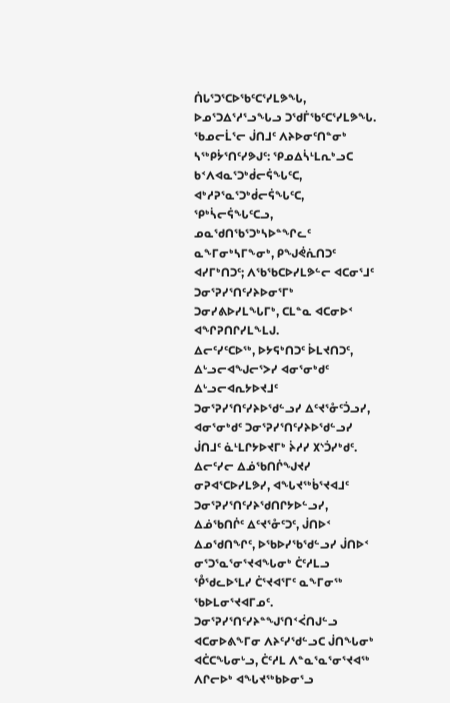ᑏᒐᕐᑐᕐᑕᐅᖃᑦᑕᕐᓯᒪᕗᖓ, ᐅᓄᕐᑐᐃᕐᓱᕐᓗᖓᓗ ᑐᖁᒦᖃᑦᑕᕐᓯᒪᕗᖓ.
ᖃᓄᓕᒫᕐᓕ ᒎᑎᒧᑦ ᐱᔨᐅᓂᑦᑎᓐᓂᒃ ᓴᖅᑭᔮᕐᑎᑦᓯᕗᒍᑦ: ᕿᓄᐃᓵᒻᒪᕆᒃᓗᑕ ᑲᑉᐱᐊᓇᕐᑐᒃᑰᓕᕌᖓᑦᑕ, ᐊᒃᓱᕈᕐᓇᕐᑐᒃᑰᓕᕌᖓᑦᑕ, ᕿᒃᓵᓕᕌᖓᑦᑕᓗ,
ᓄᓇᖁᑎᖃᕐᑐᒃᓴᐅᓐᖏᓚᑦ ᓇᖕᒥᓂᒃᓴᒥᖕᓂᒃ, ᑭᖑᕚᕇᑎᑐᑦ ᐊᓯᒥᒃᑎᑐᑦ; ᐱᖃᖃᑕᐅᓯᒪᕗᓪᓕ ᐊᑕᓂᕐᒧᑦ ᑐᓂᕐᕈᓯᕐᑎᑦᓯᔨᐅᓂᕐᒥᒃ ᑐᓂᓯᕕᐅᓯᒪᖓᒥᒃ, ᑕᒪᓐᓇ ᐊᑕᓂᐅᑉ ᐊᖏᕈᑎᒋᓯᒪᖕᒪᒍ.
ᐃᓕᑦᓯᑦᑕᐅᖅ, ᐅᔭᕋᒃᑎᑐᑦ ᐆᒪᔪᑎᑐᑦ, ᐃᒡᓗᓕᐊᖑᓕᕐᐳᓯ ᐊᓂᕐᓂᒃᑯᑦ ᐃᒡᓗᓕᐊᕆᔭᐅᔪᒧᑦ ᑐᓂᕐᕈᓯᕐᑎᑦᓯᔨᐅᖁᓪᓗᓯ ᐃᑦᔪᕐᓁᑦᑑᓗᓯ, ᐊᓂᕐᓂᒃᑯᑦ ᑐᓂᕐᕈᓯᕐᑎᑦᓯᔨᐅᖁᓪᓗᓯ ᒎᑎᒧᑦ ᓈᒻᒪᒋᔭᐅᔪᒥᒃ ᔩᓱᓯ ᙭ᔅᑑᓯᒃᑯᑦ.
ᐃᓕᑦᓯᓕ ᐃᓅᖃᑎᒌᖑᔪᓯ ᓂᕈᐊᕐᑕᐅᓯᒪᕗᓯ, ᐊᖓᔪᖅᑳᕐᔪᐊᒧᑦ ᑐᓂᕐᕈᓯᕐᑎᑦᓯᔨᖁᑎᒋᔭᐅᓪᓗᓯ, ᐃᓅᖃᑎᒌᑦ ᐃᑦᔪᕐᓁᑦᑐᑦ, ᒎᑎᐅᑉ ᐃᓄᖁᑎᖏᑦ, ᐅᖃᐅᓯᖃᖁᓪᓗᓯ ᒎᑎᐅᑉ ᓂᕐᑐᕐᓇᕐᓂᕐᔪᐊᖓᓂᒃ ᑖᑦᓱᒪᓗ ᕾᖁᓚᐅᕐᒪᓯ ᑖᕐᔪᐊᕐᒥᑦ ᓇᖕᒥᓂᖅ ᖃᐅᒪᓂᕐᔪᐊᒥᓄᑦ.
ᑐᓂᕐᕈᓯᕐᑎᑦᓯᔨᓐᖑᕐᑎᑉᐹᑎᒍᓪᓗ ᐊᑕᓂᐅᕕᖕᒥᓂ ᐱᔨᑦᓯᖁᓪᓗᑕ ᒎᑎᖓᓂᒃ ᐊᑖᑕᖓᓂᒡᓗ, ᑖᑦᓱᒪ ᐱᓐᓇᕐᓇᕐᓂᕐᔪᐊᖅ ᐱᒋᓕᐅᒃ ᐊᖓᔪᖅᑲᐅᓂᕐᓗ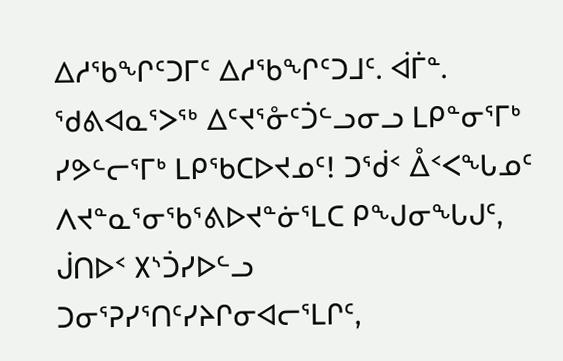ᐃᓱᖃᖏᑦᑐᒥᑦ ᐃᓱᖃᖏᑦᑐᒧᑦ. ᐋᒦᓐ.
ᖁᕕᐊᓇᕐᐳᖅ ᐃᑦᔪᕐᓁᑦᑑᓪᓗᓂᓗ ᒪᑭᓐᓂᕐᒥᒃ ᓯᕗᓪᓕᕐᒥᒃ ᒪᑭᖃᑕᐅᔪᓄᑦ! ᑐᖂᑉ ᐂᑉᐸᖓᓄᑦ ᐱᔪᓐᓇᕐᓂᖃᕐᕕᐅᔪᓐᓃᕐᒪᑕ ᑭᖑᓂᖓᒍᑦ, ᒎᑎᐅᑉ ᙭ᔅᑑᓯᐅᓪᓗ ᑐᓂᕐᕈᓯᕐᑎᑦᓯᔨᒋᓂᐊᓕᕐᒪᒋᑦ,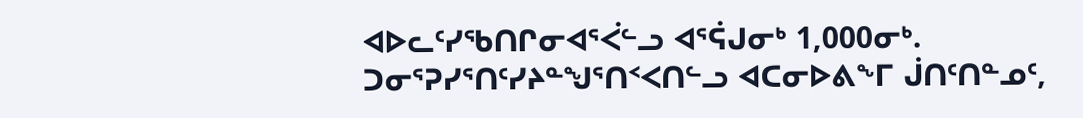ᐊᐅᓚᑦᓯᖃᑎᒋᓂᐊᕐᐹᓪᓗ ᐊᕐᕌᒍᓂᒃ 1,000ᓂᒃ.
ᑐᓂᕐᕈᓯᕐᑎᑦᓯᔨᓐᖑᕐᑎᑉᐸᑎᓪᓗ ᐊᑕᓂᐅᕕᖕᒥ ᒎᑎᑦᑎᓐᓄᑦ,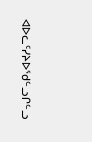ᐊᐅᓚᑦᓯᔨᐅᖁᓪᓗᒋᓪᓗ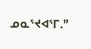ᓄᓇᕐᔪᐊᕐᒥ.”